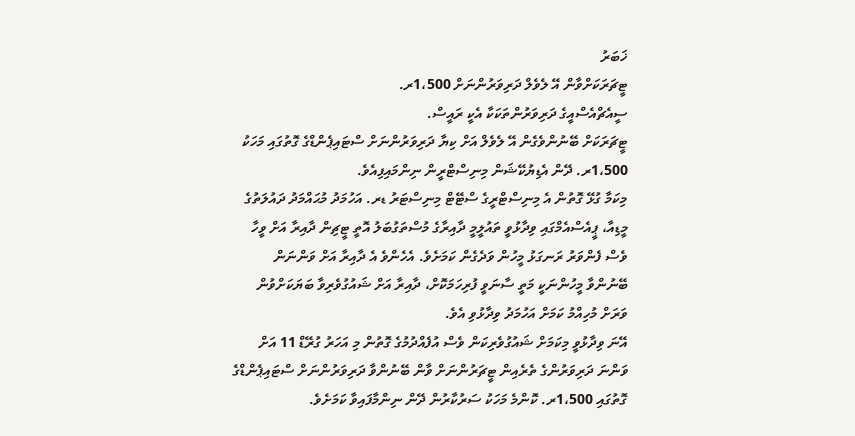ޚަބަރު
ޓީޗަރަކަށްވާން އޭ ލެވެލް ދަރިވަރުންނަށް 1،500ރ.
ސީއެޗްއެސްއީގެ ދަރިވަރުންތަކަކާ އެކީ ރައީސް.
ޓީޗަރަކަށް ބޭނުންވެގެން އޭ ލެވެލް އަށް ކިޔާ ދަރިވަރުންނަށް ސްޓައިޕެންޑްގެ ގޮތުގައި މަހަކު 1،500ރ. ދޭން އެޑިޔުކޭޝަން މިނިސްޓްރީން ނިންމައިފިއެވެ.
މިކަމާ ގުޅޭ ގޮތުން އެ މިނިސްޓްރީގެ ސްޓޭޓް މިނިސްޓަރު ޑރ. އަހުމަދު މުޙައްމަދު ދައުލަތުގެ މީޑިއާ، ޕީއެސްއެމްގައި ވިދާޅުވީ ތައުލީމީ ދާއިރާގެ މުސްތަގުބަލު އޮތީ ޓީޗިން ދާއިރާ އަށް ވީހާ ވެސް ފެންވަރު ރަނގަޅު މީހުން ވަދެގެން ކަމަށެވެ. އެހެންވެ އެ ދާއިރާ އަށް ވަންނަން ބޭނުންވާ މީހުންނަކީ މަތީ ސާނަވީ ފުރިހަމަކޮށް، ދާއިރާ އަށް ޝައުގުވެރިވާ ބަޔަކަށްވުން ވަރަށް މުހިއްމު ކަމަށް އަހުމަދު ވިދާޅުވި އެވެ.
އޭނަ ވިދާޅުވީ މިކަމަށް ޝައުގުވެރިކަން ވެސް އުފެއްދުމުގެ ގޮތުން މި އަހަރު ގުރޭޑް 11 އަށް ވަންނަ ދަރިވަރުންގެ ތެރެއިން ޓީޗަރުންނަށް ވާން ބޭނުންވާ ދަރިވަރުންނަށް ސްޓައިޕެންޑްގެ ގޮތުގައި 1،500ރ. ކޮންމެ މަހަކު ސަރުކާރުން ދޭން ނިންމާފައިވާ ކަމަށެވެ.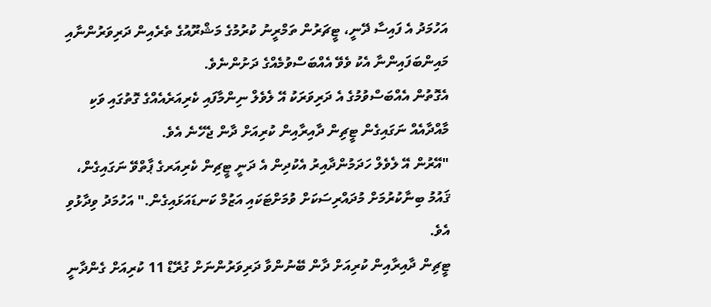އަހުމަދު އެ ފައިސާ ދޭނީ، ޓީޗަރުން ތަމްރީނު ކުރުމުގެ މަޝްރޫއުގެ ތެރެއިން ދަރިވަރުންނާއި މައިންބަފައިންނާ އެކު ވެވޭ އެއްބަސްވުމެއްގެ ދަށުންނެވެ.
އެގޮތުން އެއްބަސްވުމުގެ އެ ދަރިވަރަކު އޭ ލެވެލް ނިންމާފައި ކެރިއަރެއެއްގެ ގޮތުގައި ވަކި މާއްދާއެއް ނަގައިގެން ޓީޗިން ދާއިރާއިން ކުރިއަށް ދާން ޖެހޭނެ އެވެ.
"އޭރުން އޭ ލެވެލް ހަދަމުންދާއިރު އެކުދިން އެ ދަނީ ޓީޗިން ކެރިއަރގެ ޕާތްވޭ ނަގައިގެން، ޤައުމު ބިނާކުރުމަށް މުދައްރިސަކަށް ވުމަށްޓަކައި އަޒުމް ކަނޑައަޅައިގެން." އަހުމަދު ވިދާޅުވި އެވެ.
ޓީޗިން ދާއިރާއިން ކުރިއަށް ދާން ބޭނުންވާ ދަރިވަރުންނަށް ގުރޭޑް 11 ކުރިއަށް ގެންދާނީ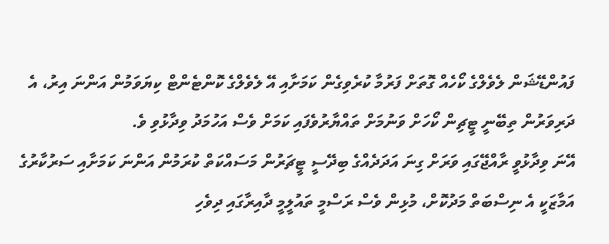ފައުންޑޭޝަން ލެވެލްގެ ކޯހެއް ގޮތަށް ފަރުމާ ކުރެވިގެން ކަމަށާއި އޭ ލެވެލްގެ ކޮންޓެންޓް ކިޔަވަމުން އަންނަ އިރު، އެ ދަރިވަރުން ތިބޭނީ ޓީޗިން ކޯހަށް ވަނުމަށް ތައްޔާރުވެފައި ކަމަށް ވެސް އަހުމަދު ވިދާޅުވި ވެ.
އޭނަ ވިދާޅުވީ ރާއްޖޭގައި ވަރަށް ގިނަ އަދަދެއްގެ ބިދޭސީ ޓީޗަރުން މަސައްކަތް ކުރަމުން އަންނަ ކަމަށާއި ސަރުކާރުގެ އަމާޒަކީ އެ ނިސްބަތް މަދުކޮށް، މުޅިން ވެސް ރަސްމީ ތައުލީމީ ދާއިރާގައި ދިވެހި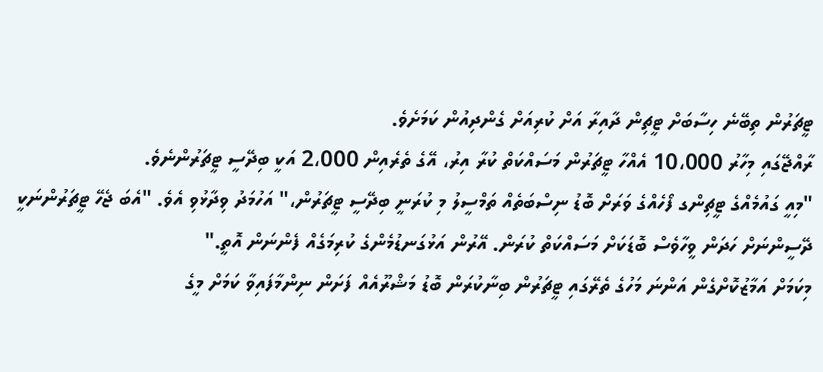ޓީޗަރުން ތިބޭނެ ހިސާބަށް ޓީޗިން ދާއިރާ އަށް ކުރިއަށް ގެންދިއުން ކަމަށެވެ.
ރާއްޖޭގައި މިހާރު 10،000 އެއްހާ ޓީޗަރުން މަސައްކަތް ކުރާ އިރު، އޭގެ ތެރެއިން 2،000 އަކީ ބިދޭސީ ޓީޗަރުންނެވެ.
"މިއީ ގައުމެއްގެ ޓީޗިންގ ފޯހެއްގެ ވަރަށް ބޮޑު ނިސްބަތެއް ތަމްސީލު މި ކުރަނީ ބިދޭސީ ޓީޗަރުން،" އަހުމަދު ވިދާޅުވި އެވެ. "އެބަ ޖެހޭ ޓީޗަރުންނަކީ ދޭސީންނަށް ހަދަން ވީހާވެސް ބޮޑަކަށް މަސައްކަތް ކުރަން. އޭރުން އަޅުގަނޑުމެންގެ ކުރިމަގެއް ފެންނަން އޮތީ."
މިކަމަށް އަމާޒުކޮށްގެން އަންނަ މަހުގެ ތެރޭގައި ޓީޗަރުން ބިނާކުރަން ބޮޑު މަޝްރޫއެއް ފަށަން ނިންމާފައިވާ ކަމަށް މީގެ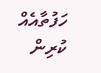ހަފުތާއެއް ކުރިން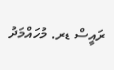ރައީސް ޑރ. މުހައްމަދު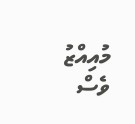މުއިއްޒު ވެސް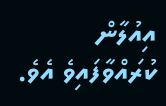އިއުލާން ކުރައްވާފައިވެ އެވެ.